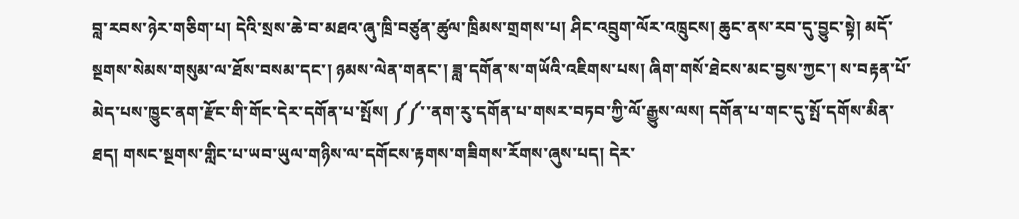བླ་རབས་ཉེར་གཅིག་པ། དེའི་སྲས་ཆེ་བ་མཐའ་ཞུ་ཁྲི་བཙུན་ཚུལ་ཁྲིམས་གྲགས་པ། ཤིང་འབྲུག་ལོར་འཁྲུངས། ཆུང་ནས་རབ་དུ་བྱུང་སྟེ། མདོ་སྔགས་སེམས་གསུམ་ལ་ཐོས་བསམ་དང་། ཉམས་ལེན་གནང་། ཟླ་དགོན་ས་གཡོའི་འཇིགས་པས། ཞིག་གསོ་ཐེངས་མང་བྱས་ཀྱང་། ས་བརྟན་པོ་མེད་པས་ཁྱུང་ནག་རྫོང་གི་གོང་དེར་དགོན་པ་སྤོས། ༼༼་་ནག་རུ་དགོན་པ་གསར་བཏབ་ཀྱི་ལོ་རྒྱུས་ལས། དགོན་པ་གང་དུ་སྤོ་དགོས་མིན་ཐད། གསང་སྔགས་གླིང་པ་ཡབ་ཡུལ་གཉིས་ལ་དགོངས་རྟགས་གཟིགས་རོགས་ཞུས་པད། དེར་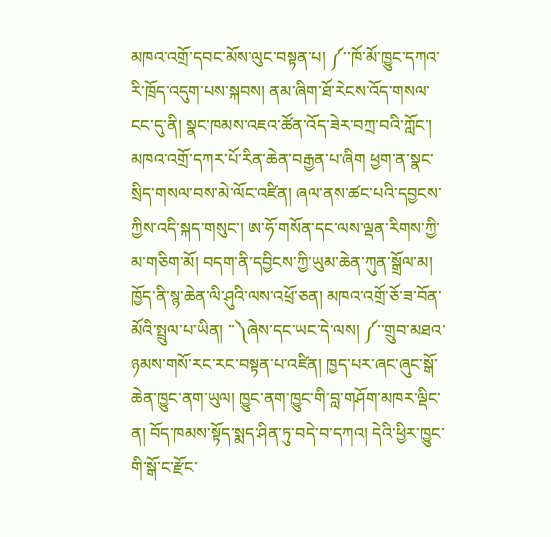མཁའ་འགྲོ་དབང་མོས་ལུང་བསྟན་པ། ༼་་ཁོ་མོ་ཁྱུང་དཀའ་རི་ཁྲོད་འདུག་པས་སྐབས། ནམ་ཞིག་ཐོ་རེངས་འོད་གསལ་ངང་དུ་ནི། སྣང་ཁམས་འཇའ་ཚོན་འོད་ཟེར་བཀྲ་བའི་ཀློང་། མཁའ་འགྲོ་དཀར་པོ་རིན་ཆེན་བརྒྱན་པ་ཞིག ཕྱག་ན་སྣང་སྲིད་གསལ་བས་མེ་ལོང་འཛིན། ཞལ་ནས་ཚང་པའི་དབྱངས་ཀྱིས་འདི་སྐད་གསུང་། ཨ་ཧོ་གསོན་དང་ལས་ལྡན་རིགས་ཀྱི་མ་གཅིག་མོ། བདག་ནི་དབྱིངས་ཀྱི་ཡུམ་ཆེན་ཀུན་སྒྲོལ་མ། ཁྱོད་ནི་སྙ་ཆེན་ལི་ཤུའི་ལས་འཕྲོ་ཅན། མཁའ་འགྲོ་ཅོ་ཟ་བོན་མོའི་སྤྲུལ་པ་ཡིན། ་་༽ཞེས་དང་ཡང་དེ་ལས། ༼་་གྲུབ་མཐའ་ཉམས་གསོ་རང་རང་བསྟན་པ་འཛིན། ཁྱད་པར་ཞང་ཞུང་སྒོ་ཆེན་ཁྱུང་ནག་ཡུལ། ཁྱུང་ནག་ཁྱུང་གི་བླ་གཤོག་མཁར་ལྡིང་ན། བོད་ཁམས་སྟོད་སྨད་ཤིན་ཏུ་བདེ་བ་དཀའ། དེའི་ཕྱིར་ཁྱུང་གི་སྒོ་ང་རྫོང་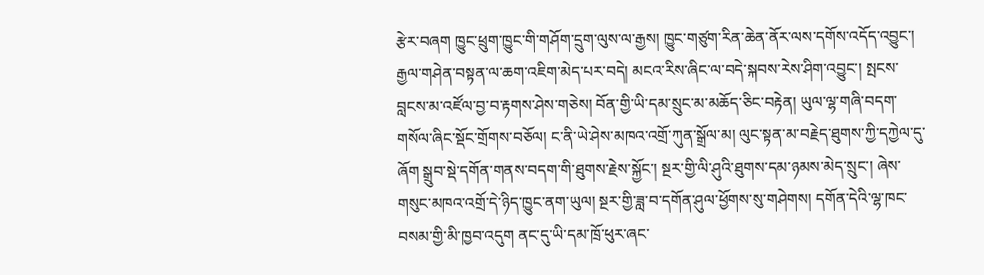རྩེར་བཞག ཁྱུང་ཕྲུག་ཁྱུང་གི་གཤོག་དྲུག་ལུས་ལ་རྒྱས། ཁྱུང་གཙུག་རིན་ཆེན་ནོར་ལས་དགོས་འདོད་འབྱུང་། རྒྱལ་གཤེན་བསྟན་ལ་ཆག་འཇིག་མེད་པར་བདེ། མངའ་རིས་ཞིང་ལ་བདེ་སྐབས་རེས་ཤིག་འབྱུང་། སྤངས་བླངས་མ་འཛོལ་བྱ་བ་རྟགས་ཤེས་གཅེས། བོན་གྱི་ཡི་དམ་སྲུང་མ་མཆོད་ཅིང་བརྟེན། ཡུལ་ལྷ་གཞི་བདག་གསོལ་ཞིང་སྡོང་གྲོགས་བཅོལ། ང་ནི་ཡེ་ཤེས་མཁའ་འགྲོ་ཀུན་སྒྲོལ་མ། ལུང་སྟན་མ་བརྗེད་ཐུགས་ཀྱི་དཀྱེལ་དུ་ཞོག སྒྲུབ་སྡེ་དགོན་གནས་བདག་གི་ཐུགས་རྗེས་སྐྱོང་། སྔར་གྱི་ལི་ཤུའི་ཐུགས་དམ་ཉམས་མེད་སྲུང་། ཞེས་གསུང་མཁའ་འགྲོ་དེ་ཉིད་ཁྱུང་ནག་ཡུལ། སྔར་གྱི་ཟླ་བ་དགོན་ཤུལ་ཕྱོགས་སུ་གཤེགས། དགོན་དེའི་ལྷ་ཁང་བསམ་གྱི་མི་ཁྱབ་འདུག ནང་དུ་ཡི་དམ་ཁྲོ་ཕུར་ཞང་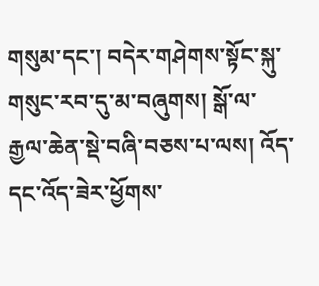གསུམ་དང་། བདེར་གཤེགས་སྟོང་སྐུ་གསུང་རབ་དུ་མ་བཞུགས། སྒོ་ལ་རྒྱལ་ཆེན་སྡེ་བཞི་བཅས་པ་ལས། འོད་དང་འོད་ཟེར་ཕྱོགས་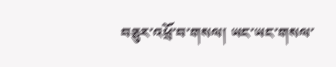བཅུར་འཕྲོ་བ་གསལ། ཡང་ཡང་གསལ་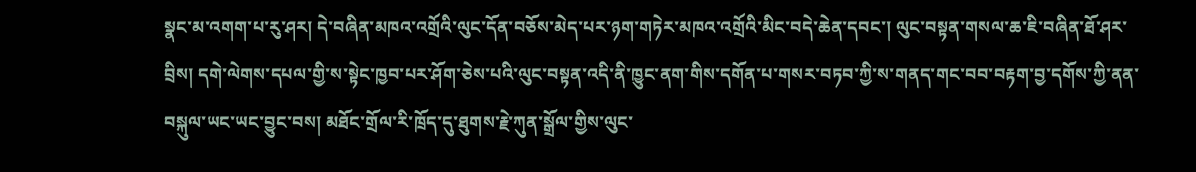སྣང་མ་འགག་པ་རུ་ཤར། དེ་བཞིན་མཁའ་འགྲོའི་ལུང་དོན་བཅོས་མེད་པར་ཉག་གཏེར་མཁའ་འགྲོའི་མིང་བདེ་ཆེན་དབང་། ལུང་བསྟན་གསལ་ཆ་ཇི་བཞིན་ཐོ་ཤར་བྲིས། དགེ་ལེགས་དཔལ་གྱི་ས་སྟེང་ཁྱབ་པར་ཤོག་ཅེས་པའི་ལུང་བསྟན་འདི་ནི་ཁྱུང་ནག་གིས་དགོན་པ་གསར་བཏབ་ཀྱི་ས་གནད་གང་བབ་བརྟག་བྱ་དགོས་ཀྱི་ནན་བསྐུལ་ཡང་ཡང་བྱུང་བས། མཐོང་གྲོལ་རི་ཁྲོད་དུ་ཐུགས་རྗེ་ཀུན་སྒྲོལ་གྱིས་ལུང་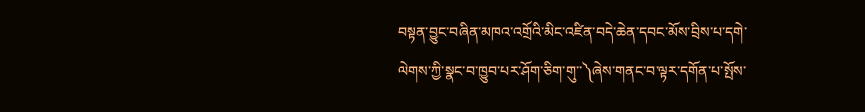བསྟན་བྱུང་བཞིན་མཁའ་འགྲོའི་མིང་འཛིན་བདེ་ཆེན་དབང་མོས་བྲིས་པ་དགེ་ལེགས་ཀྱི་སྣང་བ་ཁྱུབ་པར་ཤོག་ཅིག་གུ་་༽ཞེས་གནང་བ་ལྟར་དགོན་པ་སྤོས་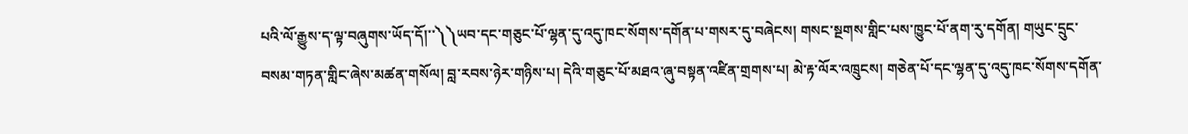པའི་ལོ་རྒྱུས་ད་ལྟ་བཞུགས་ཡོད་དོ།་་༽༽ཡབ་དང་གཅུང་པོ་ལྷན་དུ་འདུ་ཁང་སོགས་དགོན་པ་གསར་དུ་བཞེངས། གསང་སྔགས་གླིང་པས་ཁྱུང་པོ་ནག་རུ་དགོན། གཡུང་དྲུང་བསམ་གཏན་གླིང་ཞེས་མཚན་གསོལ། བླ་རབས་ཉེར་གཉིས་པ། དེའི་གཅུང་པོ་མཐའ་ཞུ་བསྟན་འཛིན་གྲགས་པ། མེ་རྟ་ལོར་འཁྲུངས། གཅེན་པོ་དང་ལྷན་དུ་འདུ་ཁང་སོགས་དགོན་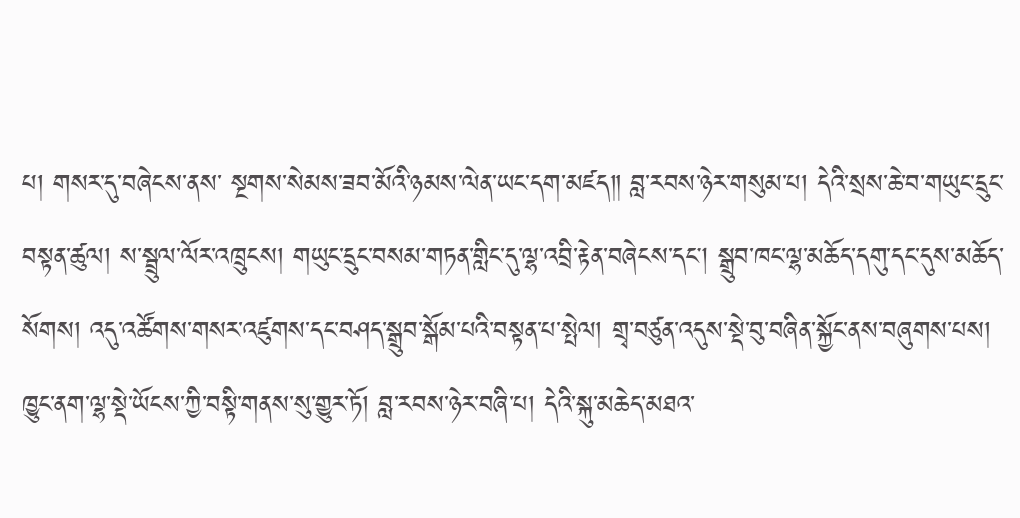པ། གསར་དུ་བཞེངས་ནས་ སྔགས་སེམས་ཟབ་མོའི་ཉམས་ལེན་ཡང་དག་མཛད༎ བླ་རབས་ཉེར་གསུམ་པ། དེའི་སྲས་ཆེ་བ་གཡུང་དྲུང་བསྟན་ཚུལ། ས་སྦྲུལ་ལོར་འཁྲུངས། གཡུང་དྲུང་བསམ་གཏན་གླིང་དུ་ལྷ་འབྲི་རྟེན་བཞེངས་དང། སྒྲུབ་ཁང་ལྷ་མཆོད་དགུ་དང་དུས་མཆོད་སོགས། འདུ་འཚོགས་གསར་འཛུགས་དང་བཤད་སྒྲུབ་སྒོམ་པའི་བསྟན་པ་སྤེལ། གྲྭ་བཙུན་འདུས་སྡེ་བུ་བཞིན་སྐྱོང་ནས་བཞུགས་པས། ཁྱུང་ནག་ལྷ་སྡེ་ཡོངས་ཀྱི་བསྟི་གནས་སུ་གྱུར་ཏོ། བླ་རབས་ཉེར་བཞི་པ། དེའི་སྐུ་མཆེད་མཐའ་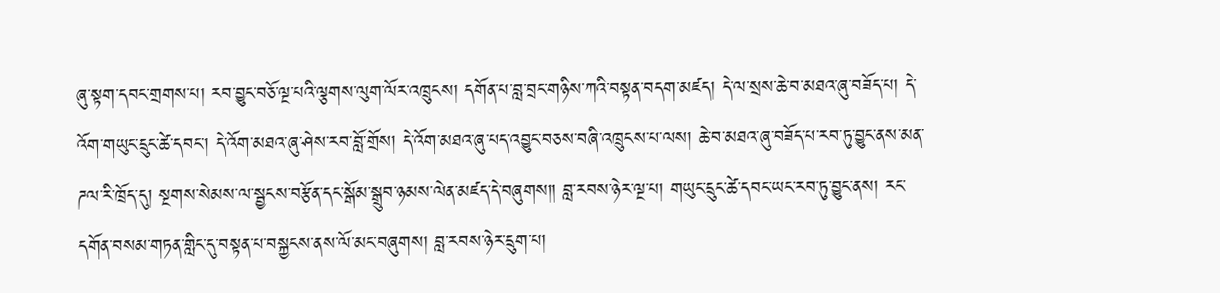ཞུ་སྟག་དབང་གྲགས་པ། རབ་བྱུང་བཅོ་ལྔ་པའི་ལྕགས་ལུག་ལོར་འཁྲུངས། དགོན་པ་བླ་བྲང་གཉིས་ཀའི་བསྟན་བདག་མཛད། དེ་ལ་སྲས་ཆེ་བ་མཐའ་ཞུ་བཟོད་པ། དེ་འོག་གཡུང་དྲུང་ཚེ་དབང་། དེ་འོག་མཐའ་ཞུ་ཤེས་རབ་བློ་གྲོས། དེ་འོག་མཐའ་ཞུ་པད་འབྱུང་བཅས་བཞི་འཁྲུངས་པ་ལས། ཆེ་བ་མཐའ་ཞུ་བཟོད་པ་རབ་ཏུ་བྱུང་ནས་མན་ཌལ་རི་ཁྲོད་དུ། སྔགས་སེམས་ལ་སྦྱངས་བརྩོན་དང་སྒོམ་སྒྲུབ་ཉམས་ལེན་མཛད་དེ་བཞུགས༎ བླ་རབས་ཉེར་ལྔ་པ། གཡུང་དྲུང་ཚེ་དབང་ཡང་རབ་ཏུ་བྱུང་ནས། རང་དགོན་བསམ་གཏན་གླིང་དུ་བསྟན་པ་བསྐྱངས་ནས་ལོ་མང་བཞུགས། བླ་རབས་ཉེར་དྲུག་པ།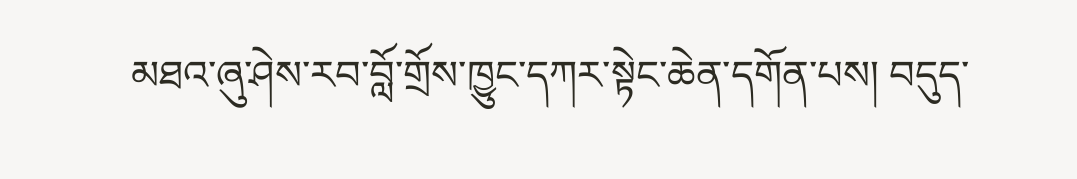མཐའ་ཞུ་ཤེས་རབ་བློ་གྲོས་ཁྱུང་དཀར་སྟེང་ཆེན་དགོན་པས། བདུད་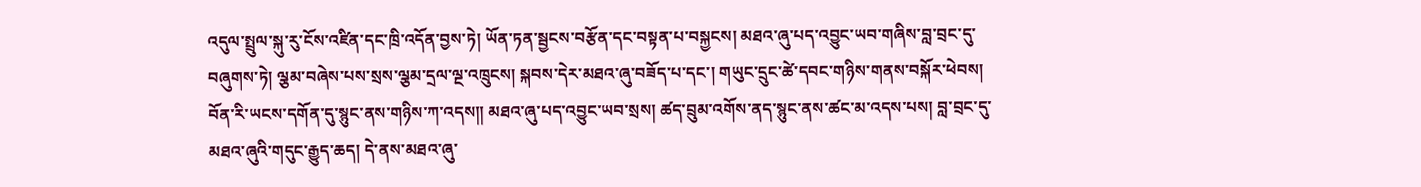འདུལ་སྤྲུལ་སྐུ་རུ་ངོས་འཛིན་དང་ཁྲི་འདོན་བྱས་ཏེ། ཡོན་ཏན་སྦྱངས་བརྩོན་དང་བསྟན་པ་བསྐྱངས། མཐའ་ཞུ་པད་འབྱུང་ཡབ་གཞིས་བླ་བྲང་དུ་བཞུགས་ཏེ། ལྕམ་བཞེས་པས་སྲས་ལྕམ་དྲལ་ལྔ་འཁྲུངས། སྐབས་དེར་མཐའ་ཞུ་བཟོད་པ་དང་། གཡུང་དྲུང་ཚེ་དབང་གཉིས་གནས་བསྐོར་ཕེབས། བོན་རི་ཡངས་དགོན་དུ་སྙུང་ནས་གཉིས་ཀ་འདས༎ མཐའ་ཞུ་པད་འབྱུང་ཡབ་སྲས། ཚད་བྲུམ་འགོས་ནད་སྙུང་ནས་ཚང་མ་འདས་པས། བླ་བྲང་དུ་མཐའ་ཞུའི་གདུང་རྒྱུད་ཆད། དེ་ནས་མཐའ་ཞུ་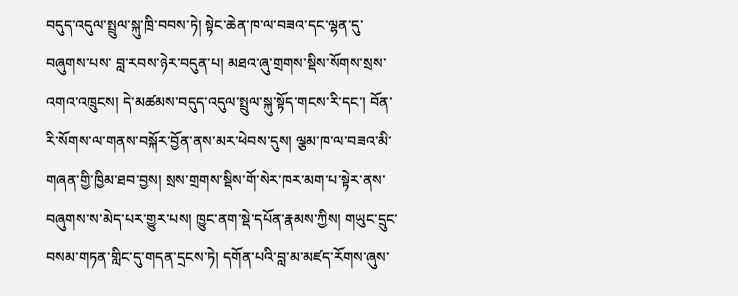བདུད་འདུལ་སྤྲུལ་སྐུ་ཁྲི་བབས་ཏེ། སྟེང་ཆེན་ཁ་ལ་བཟའ་དང་ལྷན་དུ་བཞུགས་པས་ བླ་རབས་ཉེར་བདུན་པ། མཐའ་ཞུ་གྲགས་སྡིས་སོགས་སྲས་འགའ་འཁྲུངས། དེ་མཚམས་བདུད་འདུལ་སྤྲུལ་སྐུ་སྟོད་གངས་རི་དང་། བོན་རི་སོགས་ལ་གནས་བསྐོར་བྱོན་ནས་མར་ཕེབས་དུས། ལྕམ་ཁ་ལ་བཟའ་མི་གཞན་གྱི་ཁྱིམ་ཐབ་བྱས། སྲས་གྲགས་སྡིས་གོ་སེར་ཁར་མག་པ་སྟེར་ནས་བཞུགས་ས་མེད་པར་གྱུར་པས། ཁྱུང་ནག་སྡེ་དཔོན་རྣམས་ཀྱིས། གཡུང་དྲུང་བསམ་གཏན་གླིང་དུ་གདན་དྲངས་ཏེ། དགོན་པའི་བླ་མ་མཛད་རོགས་ཞུས་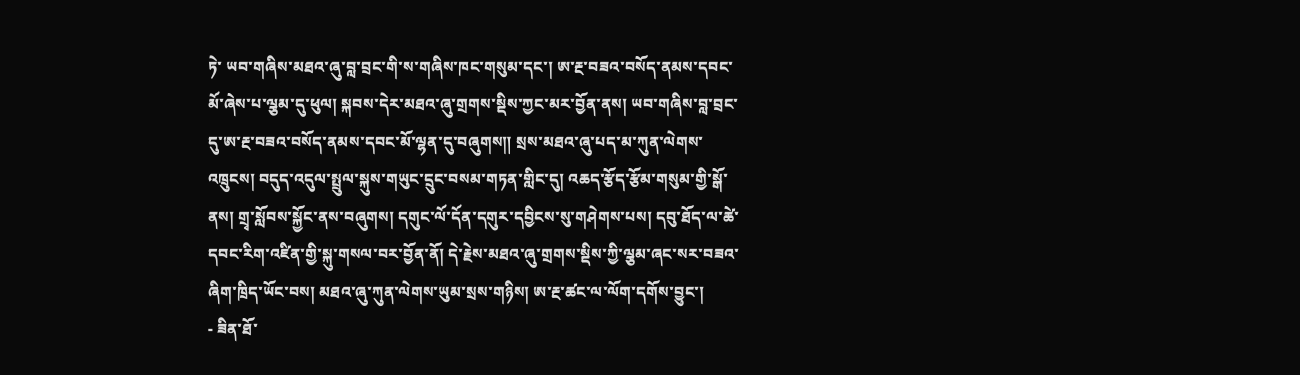ཏེ་ ཡབ་གཞིས་མཐའ་ཞུ་བླ་བྲང་གི་ས་གཞིས་ཁང་གསུམ་དང་། ཨ་རྔ་བཟའ་བསོད་ནམས་དབང་མོ་ཞེས་པ་ལྕམ་དུ་ཕུལ། སྐབས་དེར་མཐའ་ཞུ་གྲགས་སྡིས་ཀྱང་མར་བྱོན་ནས། ཡབ་གཞིས་བླ་བྲང་དུ་ཨ་རྔ་བཟའ་བསོད་ནམས་དབང་མོ་ལྷན་དུ་བཞུགས༎ སྲས་མཐའ་ཞུ་པད་མ་ཀུན་ལེགས་འཁྲུངས། བདུད་འདུལ་སྤྲུལ་སྐུས་གཡུང་དྲུང་བསམ་གཏན་གླིང་དུ། འཆད་རྩོད་རྩོམ་གསུམ་གྱི་སྒོ་ནས། གྲྭ་སློབས་སྐྱོང་ནས་བཞུགས། དགུང་ལོ་དོན་དགུར་དབྱིངས་སུ་གཤེགས་པས། དབུ་ཐོད་ལ་ཚེ་དབང་རིག་འཛིན་གྱི་སྐུ་གསལ་བར་བྱོན་ནོ། དེ་རྗེས་མཐའ་ཞུ་གྲགས་སྡིས་ཀྱི་ལྕམ་ཞང་སར་བཟའ་ཞིག་ཁྲིད་ཡོང་བས། མཐའ་ཞུ་ཀུན་ལེགས་ཡུམ་སྲས་གཉིས། ཨ་རྔ་ཚང་ལ་ལོག་དགོས་བྱུང་།
- ཟིན་ཐོ་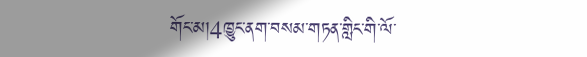གོང་མ།4ཁྱུང་ནག་བསམ་གཏན་གླིང་གི་ལོ་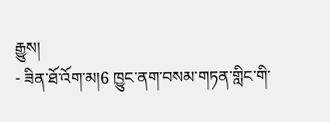རྒྱུས།
- ཟིན་ཐོ་འོག་མ།6 ཁྱུང་ནག་བསམ་གཏན་གླིང་གི་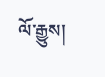ལོ་རྒྱུས།